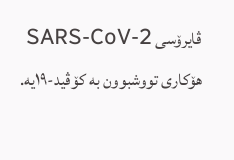ڤایرۆسی SARS-CoV-2 هۆکاری تووشبوون بە کۆڤید-١٩یە.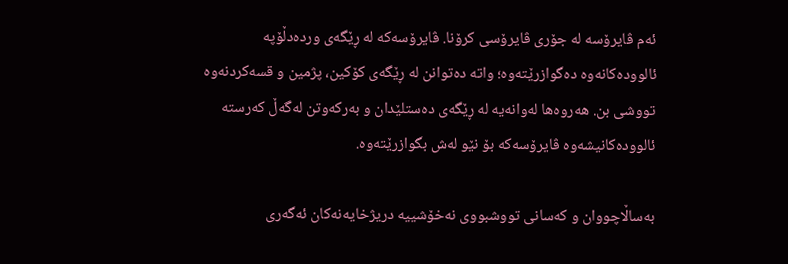ئەم ڤایرۆسە لە جۆری ڤایرۆسی کرۆنا. ڤایرۆسەکە لە ڕێگەی وردەدڵۆپە ئالوودەکانەوە دەگوازرێتەوە؛ واتە دەتوانن لە ڕێگەی کۆکین، پژمین و قسەکردنەوە تووشی بن. هەروەها لەوانەیە لە ڕێگەی دەستلێدان و بەرکەوتن لەگەڵ کەرستە ئالوودەکانیشەوە ڤایرۆسەکە بۆ نێو لەش بگوازرێتەوە.

بەساڵاچووان و کەسانی تووشبووی نەخۆشییە دریژخایەنەکان ئەگەری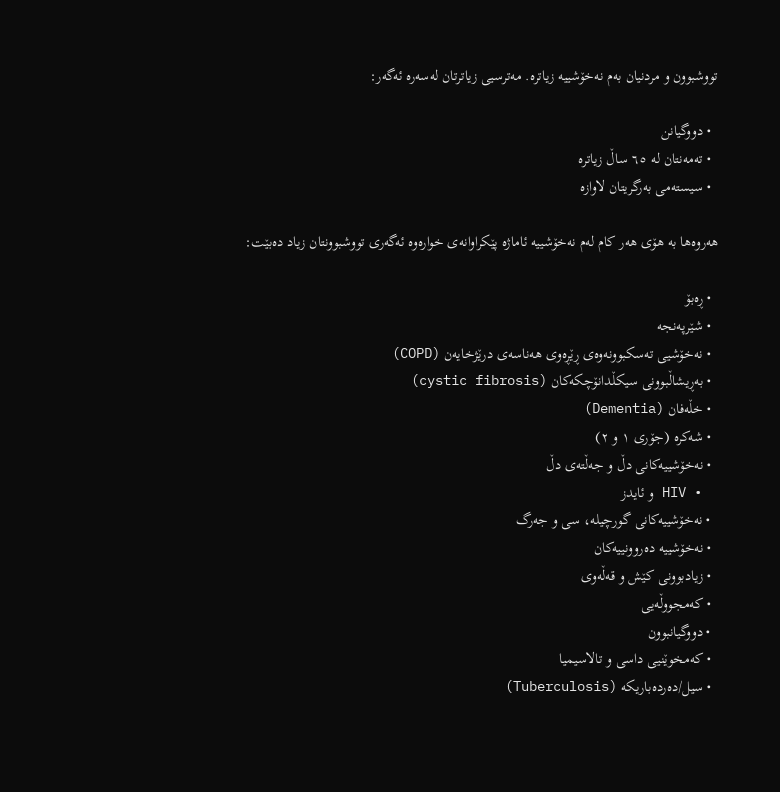تووشبوون و مردنیان بەم نەخۆشییە زیاترە. مەترسیی زیاترتان لەسەرە ئەگەر:

  • دووگیانن
  • تەمەنتان لە ٦٥ ساڵ زیاترە
  • سیستەمی بەرگریتان لاوازە

هەروەها بە هۆی هەر کام لەم نەخۆشییە ئاماژە پێکراوانەی خوارەوە ئەگەری تووشبوونتان زیاد دەبێت:

  • ڕەبۆ
  • شێرپەنجە
  • نەخۆشیی تەسکبوونەوەی ڕێڕەوی هەناسەی درێژخایەن (COPD)
  • بەڕیشاڵبوونی سیکڵدانۆچکەکان (cystic fibrosis)
  • خڵەفان (Dementia)
  • شەکرە (جۆری ١ و ٢)
  • نەخۆشییەکانی دڵ و جەڵتەی دڵ
  • HIV و ئایدز
  • نەخۆشییەکانی گورچیلە، سی و جەرگ
  • نەخۆشییە دەروونییەکان
  • زیادبوونی کێش و قەڵەوی
  • کەمجووڵەیی
  • دووگیانبوون
  • کەمخوێنیی داسی و تالاسیمیا
  • سیل/دەردەباریکە (Tuberculosis)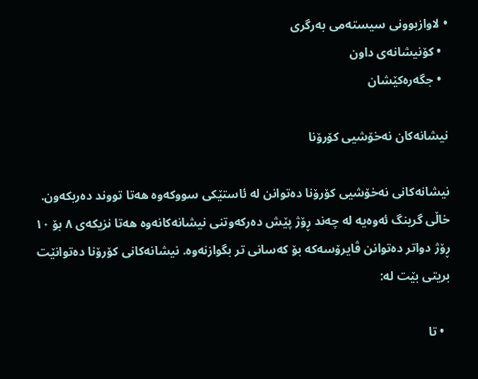• لاوازبوونی سیستەمی بەرگری
  • کۆنیشانەی داون
  • جگەرەکێشان

نیشانەکان نەخۆشیی کۆرۆنا

نیشانەکانی نەخۆشیی کۆرۆنا دەتوانن لە ئاستێکی سووکەوە هەتا تووند دەربکەون. خاڵی گرینگ ئەوەیە لە چەند ڕۆژ پێش دەرکەوتنی نیشانەکانەوە هەتا نزیکەی ٨ بۆ ١٠ ڕۆژ دواتر دەتوانن ڤایرۆسەکە بۆ کەسانی تر بگوازنەوە. نیشانەکانی کۆرۆنا دەتوانێت بریتی بێت لە:

  • تا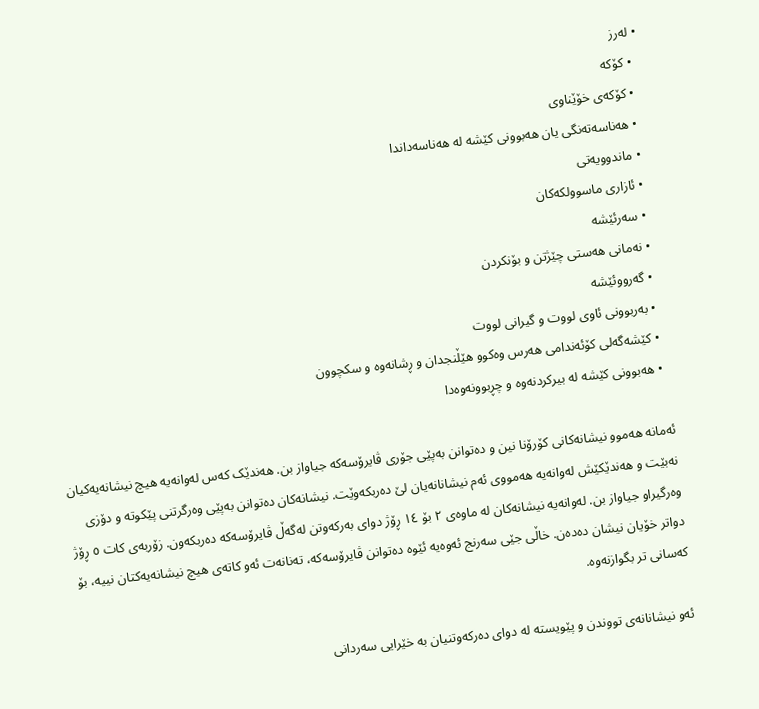• لەرز
  • کۆکە
  • کۆکەی خۆێناوی
  • هەناسەتەنگی یان هەبوونی کێشە لە هەناسەداندا
  • ماندوویەتی
  • ئازاری ماسوولکەکان
  • سەرئێشە
  • نەمانی هەستی چێژتن و بۆنکردن
  • گەرووئێشە
  • بەربوونی ئاوی لووت و گیرانی لووت
  • کێشەگەلی کۆئەندامی هەرس وەکوو هێڵنجدان و ڕشانەوە و سکچوون
  • هەبوونی کێشە لە بیرکردنەوە و چڕبوونەوەدا

ئەمانە هەموو نیشانەکانی کۆرۆنا نین و دەتوانن بەپێی جۆری ڤایرۆسەکە جیاواز بن. هەندێک کەس لەوانەیە هیچ نیشانەیەکیان نەبێت و هەندێکێش لەوانەیە هەمووی ئەم نیشانانەیان لێ دەربکەوێت. نیشانەکان دەتوانن بەپێی وەرگرتنی پێکوتە و دۆزی وەرگیراو جیاواز بن. لەوانەیە نیشانەکان لە ماوەی ٢ بۆ ١٤ ڕۆژ دوای بەرکەوتن لەگەڵ ڤایرۆسەکە دەربکەون. زۆربەی کات ٥ ڕۆژ دواتر خۆیان نیشان دەدەن. خاڵی جێی سەرنج ئەوەیە ئێوە دەتوانن ڤایرۆسەکە، تەنانەت ئەو کاتەی هیچ نیشانەیەکتان نییە، بۆ کەسانی تر بگوازنەوە.

ئەو نیشانانەی تووندن و پێویستە لە دوای دەرکەوتنیان بە خێرایی سەردانی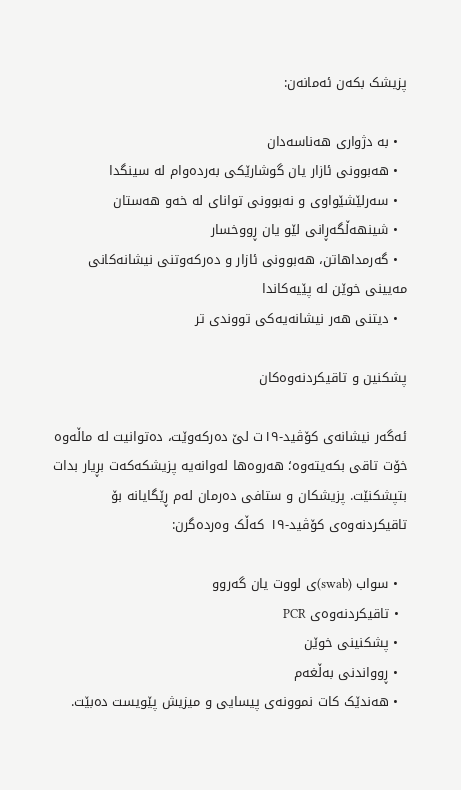پزیشک بکەن ئەمانەن:

  • بە دژواری هەناسەدان
  • هەبوونی ئازار یان گوشارێکی بەردەوام لە سینگدا
  • سەرلێشێواوی و نەبوونی توانای لە خەو هەستان
  • شینهەڵگەڕانی لێو یان ڕووخسار
  • گەرمداهاتن، هەبوونی ئازار و دەرکەوتنی نیشانەکانی مەیینی خوێن لە پێیەکاندا
  • دیتنی هەر نیشانەیەکی تووندی تر

پشکنین و تاقیکردنەوەکان

ئەگەر نیشانەی کۆڤید-١٩ت لێ دەرکەوێت، دەتوانیت لە ماڵەوە خۆت تاقی بکەیتەوە؛ هەروەها لەوانەیە پزیشکەکەت بڕیار بدات بتپشکنێت. پزیشکان و ستافی دەرمان لەم ڕێگایانە بۆ تاقیکردنەوەی کۆڤید-١٩ کەڵک وەردەگرن:

  • سواب (swab)ی لووت یان گەروو
  • تاقیکردنەوەی PCR
  • پشکنینی خوێن
  • ڕوواندنی بەڵغەم
  • هەندێک کات نموونەی پیسایی و میزیش پێویست دەبێت.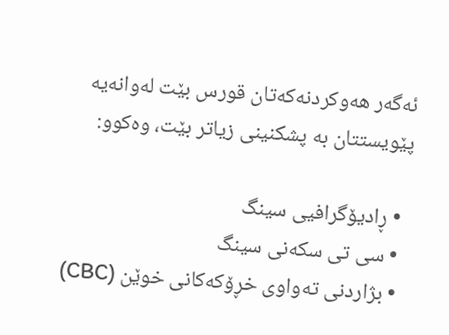ئەگەر هەوکردنەکەتان قورس بێت لەوانەیە پێویستتان بە پشکنینی زیاتر بێت، وەکوو:

  • ڕادیۆگرافیی سینگ
  • سی تی سکەنی سینگ
  • بژاردنی تەواوی خڕۆکەکانی خوێن (CBC)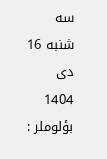سه شنبه 16 دی 1404
بؤلوملر :